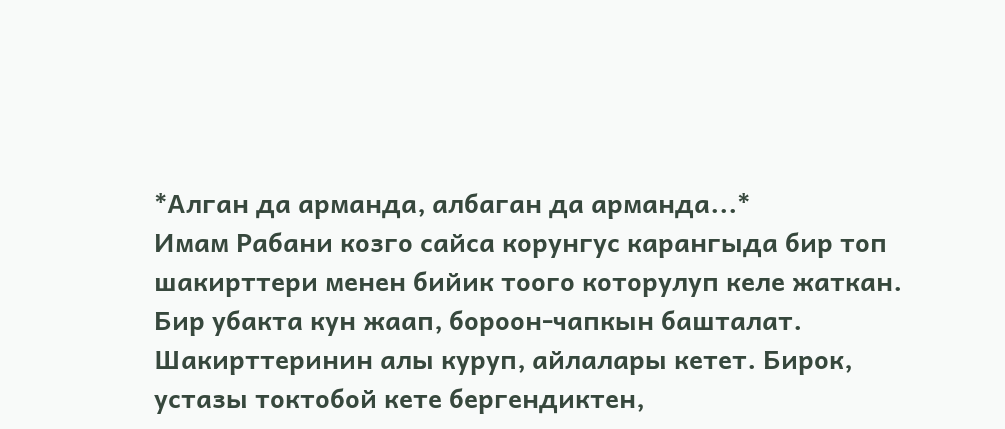*Алган да арманда, албаган да арманда...*
Имам Рабани козго сайса корунгус карангыда бир топ шакирттери менен бийик тоого которулуп келе жаткан. Бир убакта кун жаап, бороон-чапкын башталат. Шакирттеринин алы куруп, айлалары кетет. Бирок, устазы токтобой кете бергендиктен,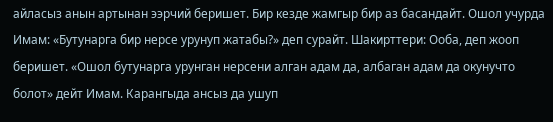айласыз анын артынан ээрчий беришет. Бир кезде жамгыр бир аз басандайт. Ошол учурда Имам: «Бутунарга бир нерсе урунуп жатабы?» деп сурайт. Шакирттери: Ооба, деп жооп беришет. «Ошол бутунарга урунган нерсени алган адам да, албаган адам да окунучто болот» дейт Имам. Карангыда ансыз да ушуп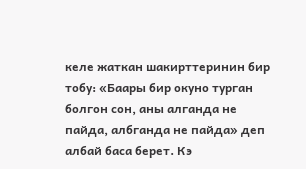келе жаткан шакирттеринин бир тобу: «Баары бир окуно турган болгон сон, аны алганда не пайда, албганда не пайда» деп албай баса берет. Кэ